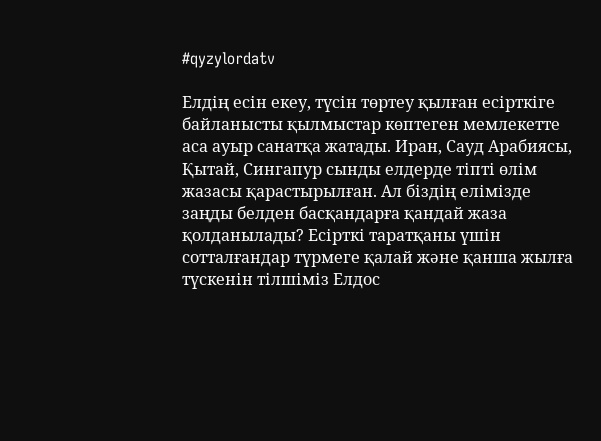#qyzylordatv

Елдің есін екеу, түсін төртеу қылған есірткіге байланысты қылмыстар көптеген мемлекетте аса ауыр санатқа жатады. Иран, Сауд Арабиясы, Қытай, Сингапур сынды елдерде тіпті өлім жазасы қарастырылған. Ал біздің елімізде заңды белден басқандарға қандай жаза қолданылады? Есірткі таратқаны үшін сотталғандар түрмеге қалай және қанша жылға түскенін тілшіміз Елдос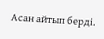Асан айтып берді.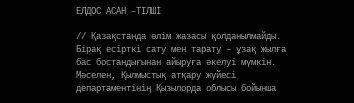ЕЛДОС АСАН –ТІЛШІ

// Қазақстанда өлім жазасы қолданылмайды. Бірақ есірткі сату мен тарату – ұзақ жылға бас бостандығынан айыруға әкелуі мүмкін. Мәселен, Қылмыстық атқару жүйесі департаментінің Қызылорда облысы бойынша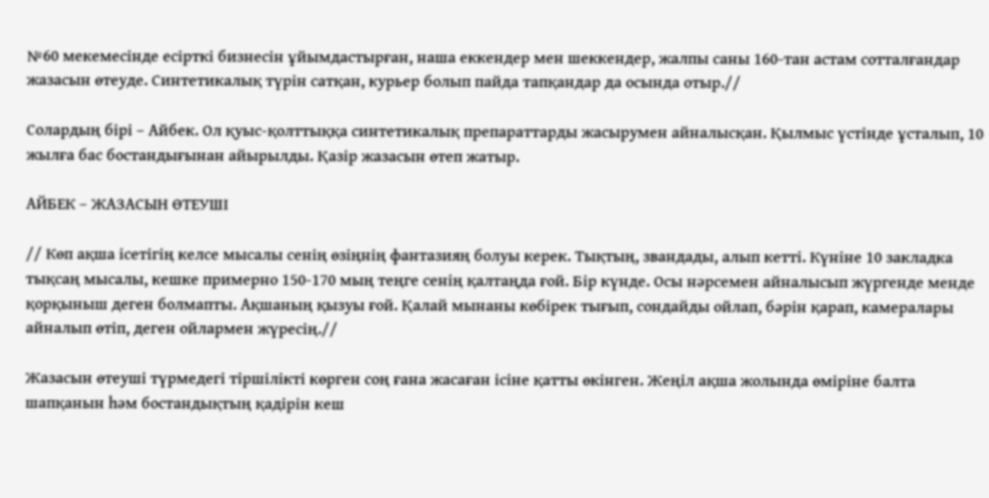№60 мекемесінде есірткі бизнесін ұйымдастырған, наша еккендер мен шеккендер, жалпы саны 160-тан астам сотталғандар жазасын өтеуде. Синтетикалық түрін сатқан, курьер болып пайда тапқандар да осында отыр.//

Солардың бірі – Айбек. Ол қуыс-қолттыққа синтетикалық препараттарды жасырумен айналысқан. Қылмыс үстінде ұсталып, 10 жылға бас бостандығынан айырылды. Қазір жазасын өтеп жатыр.

АЙБЕК – ЖАЗАСЫН ӨТЕУШІ

// Көп ақша ісетігің келсе мысалы сенің өзіңнің фантазияң болуы керек. Тықтың, звандады, алып кетті. Күніне 10 закладка тықсаң мысалы, кешке примерно 150-170 мың теңге сенің қалтаңда ғой. Бір күнде. Осы нәрсемен айналысып жүргенде менде қорқыныш деген болмапты. Ақшаның қызуы ғой. Қалай мынаны көбірек тығып, сондайды ойлап, бәрін қарап, камералары айналып өтіп, деген ойлармен жүресің.//

Жазасын өтеуші түрмедегі тіршілікті көрген соң ғана жасаған ісіне қатты өкінген. Жеңіл ақша жолында өміріне балта шапқанын һәм бостандықтың қадірін кеш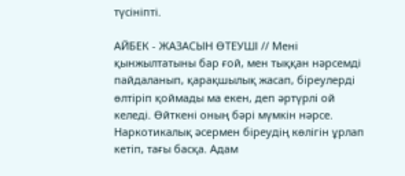түсініпті.

АЙБЕК - ЖАЗАСЫН ӨТЕУШІ // Мені қынжылтатыны бар ғой, мен тыққан нәрсемді пайдаланып, қарақшылық жасап, біреулерді өлтіріп қоймады ма екен, деп әртүрлі ой келеді. Өйткені оның бәрі мүмкін нәрсе. Наркотикалық әсермен біреудің көлігін ұрлап кетіп, тағы басқа. Адам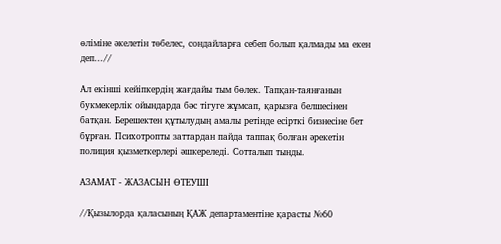өліміне әкелетін төбелес, сондайларға себеп болып қалмады ма екен деп...//

Ал екінші кейіпкердің жағдайы тым бөлек. Тапқан-таянғанын букмекерлік ойындарда бәс тігуге жұмсап, қарызға белшесінен батқан. Берешектен құтылудың амалы ретінде есірткі бизнесіне бет бұрған. Психотропты заттардан пайда таппақ болған әрекетін полиция қызметкерлері әшкереледі. Сотталып тынды.

АЗАМАТ - ЖАЗАСЫН ӨТЕУШІ

//Қызылорда қаласының ҚАЖ департаментіне қарасты №60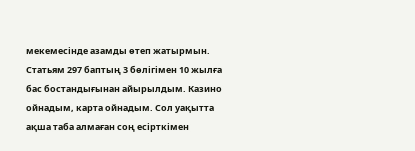мекемесінде азамды өтеп жатырмын. Статьям 297 баптың 3 бөлігімен 10 жылға бас бостандығынан айырылдым. Казино ойнадым, карта ойнадым. Сол уақытта ақша таба алмаған соң есірткімен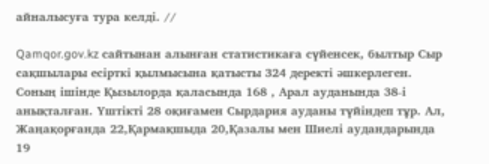айналысуға тура келді. //

Qamqor.gov.kz сайтынан алынған статистикаға сүйенсек, былтыр Сыр сақшылары есірткі қылмысына қатысты 324 деректі әшкерлеген. Соның ішінде Қызылорда қаласында 168 , Арал ауданында 38-і анықталған. Үштікті 28 оқиғамен Сырдария ауданы түйіндеп тұр. Ал, Жаңақорғанда 22,Қармақшыда 20,Қазалы мен Шиелі аудандарында 19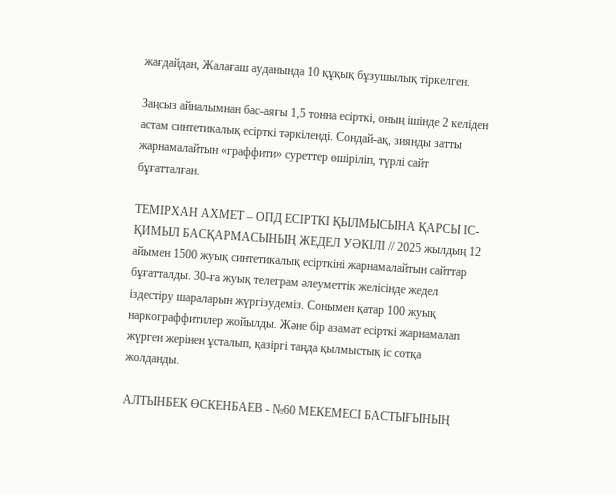жағдайдан, Жалағаш ауданында 10 құқық бұзушылық тіркелген.

Заңсыз айналымнан бас-аяғы 1,5 тонна есірткі, оның ішінде 2 келіден астам синтетикалық есірткі тәркіленді. Сондай-ақ, зиянды затты жарнамалайтын «граффити» суреттер өшіріліп, түрлі сайт бұғатталған.

ТЕМІРХАН АХМЕТ – ОПД ЕСІРТКІ ҚЫЛМЫСЫНА ҚАРСЫ ІС-ҚИМЫЛ БАСҚАРМАСЫНЫҢ ЖЕДЕЛ УӘКІЛІ // 2025 жылдың 12 айымен 1500 жуық синтетикалық есірткіні жарнамалайтын сайттар бұғатталды. 30-ға жуық телеграм әлеуметтік желісінде жедел іздестіру шараларын жүргізудеміз. Сонымен қатар 100 жуық наркограффитилер жойылды. Және бір азамат есірткі жарнамалап жүрген жерінен ұсталып, қазіргі таңда қылмыстық іс сотқа жолданды.

АЛТЫНБЕК ӨСКЕНБАЕВ - №60 МЕКЕМЕСІ БАСТЫҒЫНЫҢ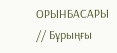ОРЫНБАСАРЫ // Бұрыңғы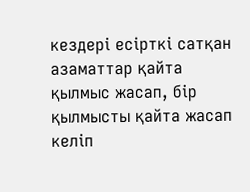кездері есірткі сатқан азаматтар қайта қылмыс жасап, бір қылмысты қайта жасап келіп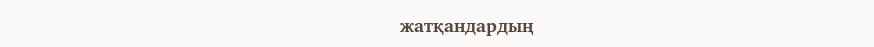жатқандардың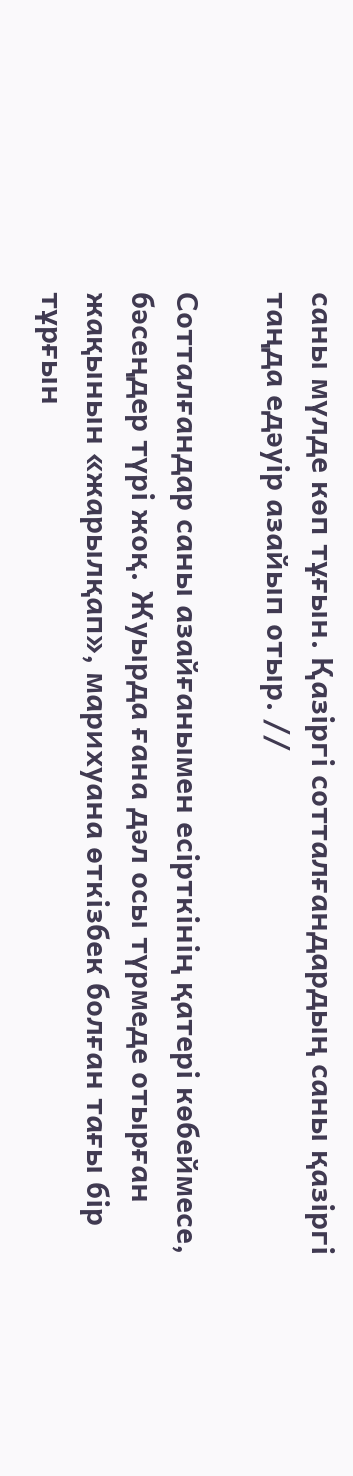саны мүлде көп тұғын. Қазіргі сотталғандардың саны қазіргі таңда едәуір азайып отыр. //

Сотталғандар саны азайғанымен есірткінің қатері көбеймесе, бәсеңдер түрі жоқ. Жуырда ғана дәл осы түрмеде отырған жақынын «жарылқап», марихуана өткізбек болған тағы бір тұрғын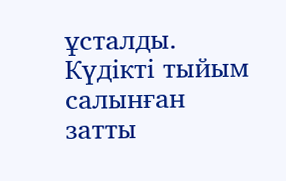ұсталды. Күдікті тыйым салынған затты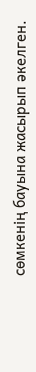сөмкенің бауына жасырып әкелген.